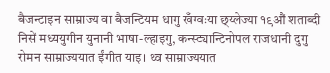बैजन्टाइन साम्राज्य वा बैजन्टियम धागु खँग्वःया छ्य्लेज्या १९औं शताब्दी निसें मध्ययुगीन युनानी भाषा-ल्हाइगु, कन्स्ट्यान्टिनोपल राजधानी दुगु रोमन साम्राज्ययात ईंगीत याइ। थ्व साम्राज्ययात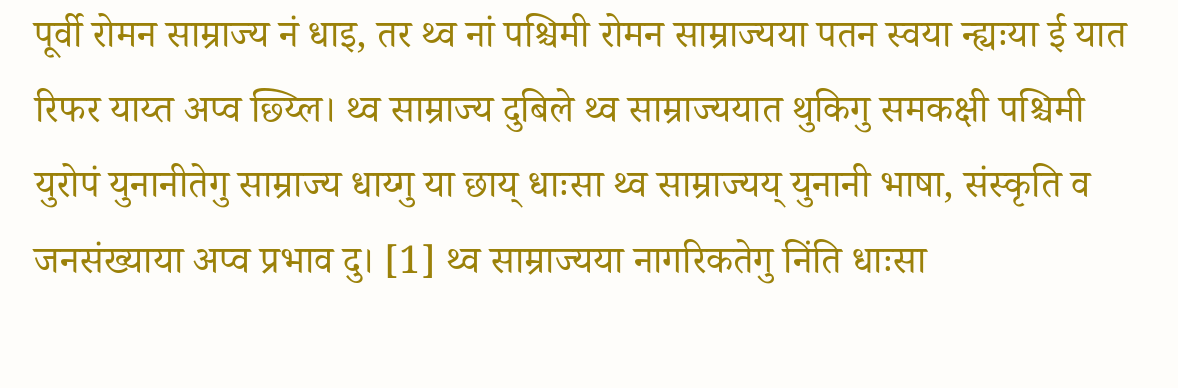पूर्वी रोमन साम्राज्य नं धाइ, तर थ्व नां पश्चिमी रोमन साम्राज्यया पतन स्वया न्ह्यःया ई यात रिफर याय्त अप्व छ्य्लि। थ्व साम्राज्य दुबिले थ्व साम्राज्ययात थुकिगु समकक्षी पश्चिमी युरोपं युनानीतेगु साम्राज्य धाय्गु या छाय् धाःसा थ्व साम्राज्यय् युनानी भाषा, संस्कृति व जनसंख्याया अप्व प्रभाव दु। [1] थ्व साम्राज्यया नागरिकतेगु निंति धाःसा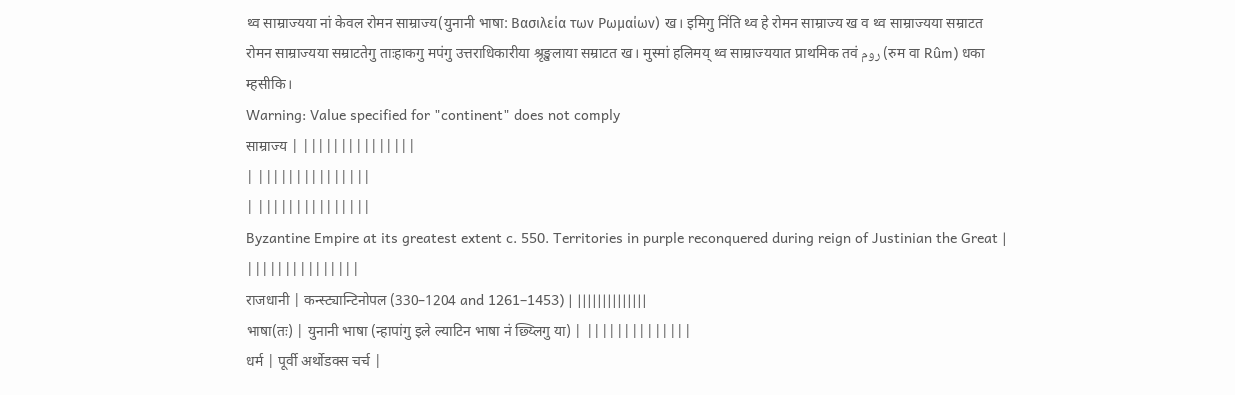थ्व साम्राज्यया नां केवल रोमन साम्राज्य(युनानी भाषा: Βασιλεία των Ρωμαίων) ख। इमिगु निंति थ्व हे रोमन साम्राज्य ख व थ्व साम्राज्यया सम्राटत रोमन साम्राज्यया सम्राटतेगु ताःहाकगु मपंगु उत्तराधिकारीया श्रृङ्खलाया सम्राटत ख। मुस्मां हलिमय् थ्व साम्राज्ययात प्राथमिक तवं روم (रुम वा Rûm) धका म्हसीकि।
Warning: Value specified for "continent" does not comply
साम्राज्य | |||||||||||||||
| |||||||||||||||
| |||||||||||||||
Byzantine Empire at its greatest extent c. 550. Territories in purple reconquered during reign of Justinian the Great | |||||||||||||||
राजधानी | कन्स्ट्यान्टिनोपल (330–1204 and 1261–1453) | ||||||||||||||
भाषा(तः) | युनानी भाषा (न्हापांगु इले ल्याटिन भाषा नं छ्य्लिगु या) | ||||||||||||||
धर्म | पूर्वी अर्थोडक्स चर्च |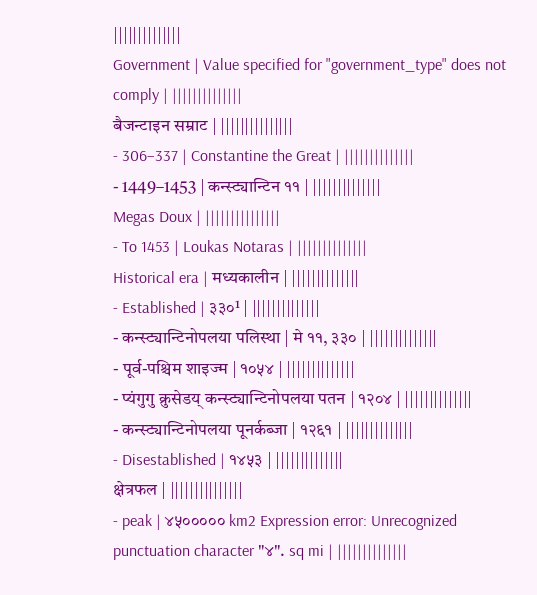||||||||||||||
Government | Value specified for "government_type" does not comply | ||||||||||||||
बैजन्टाइन सम्राट | |||||||||||||||
- 306–337 | Constantine the Great | ||||||||||||||
- 1449–1453 | कन्स्ट्यान्टिन ११ | ||||||||||||||
Megas Doux | |||||||||||||||
- To 1453 | Loukas Notaras | ||||||||||||||
Historical era | मध्यकालीन | ||||||||||||||
- Established | ३३०¹ | ||||||||||||||
- कन्स्ट्यान्टिनोपलया पलिस्था | मे ११, ३३० | ||||||||||||||
- पूर्व-पश्चिम शाइज्म | १०५४ | ||||||||||||||
- प्यंगुगु क्रुसेडय् कन्स्ट्यान्टिनोपलया पतन | १२०४ | ||||||||||||||
- कन्स्ट्यान्टिनोपलया पूनर्कब्जा | १२६१ | ||||||||||||||
- Disestablished | १४५३ | ||||||||||||||
क्षेत्रफल | |||||||||||||||
- peak | ४५००००० km2 Expression error: Unrecognized punctuation character "४". sq mi | ||||||||||||||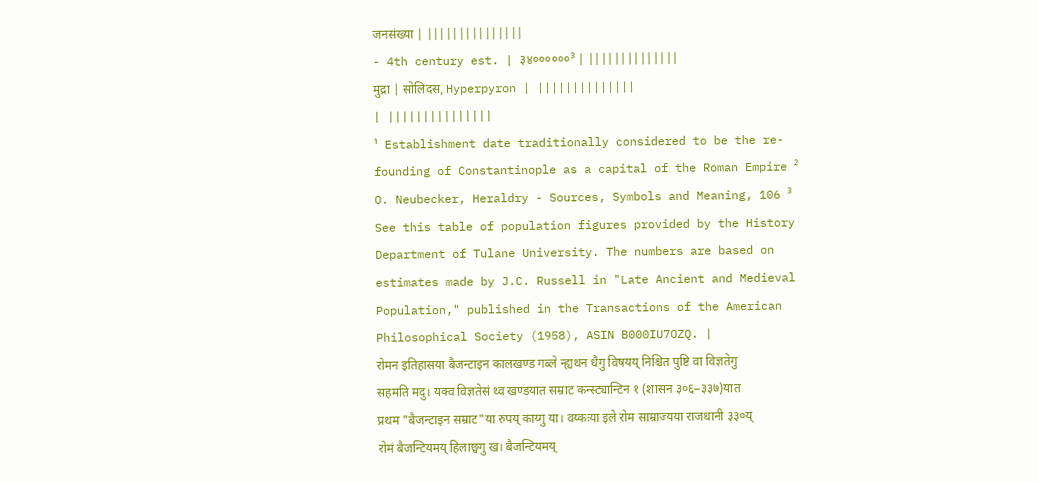जनसंख्या | |||||||||||||||
- 4th century est. | ३४००००००³ | ||||||||||||||
मुद्रा | सोलिदस, Hyperpyron | ||||||||||||||
| |||||||||||||||
¹ Establishment date traditionally considered to be the re-founding of Constantinople as a capital of the Roman Empire ² O. Neubecker, Heraldry - Sources, Symbols and Meaning, 106 ³ See this table of population figures provided by the History Department of Tulane University. The numbers are based on estimates made by J.C. Russell in "Late Ancient and Medieval Population," published in the Transactions of the American Philosophical Society (1958), ASIN B000IU7OZQ. |
रोमन इतिहासया बैजन्टाइन कालखण्ड गब्ले न्ह्यथन धैगु विषयय् निश्चित पुष्टि वा विज्ञतेगु सहमति मदु। यक्व विज्ञतेसं थ्व खण्डयात सम्राट कन्स्ट्यान्टिन १ (शासन ३०६–३३७)यात प्रथम "बैजन्टाइन सम्राट"या रुपय् काय्गु या। वय्कःया इले रोम साम्राज्यया राजधानी ३३०य् रोमं बैजन्टियमय् हिलाछ्वगु ख। बैजन्टियमय्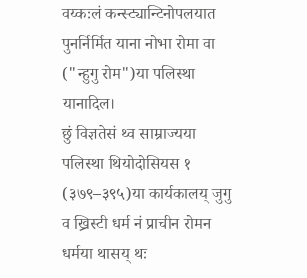वय्कःलं कन्स्ट्यान्टिनोपलयात पुनर्निर्मित याना नोभा रोमा वा ("न्हुगु रोम")या पलिस्था यानादिल।
छुं विज्ञतेसं थ्व साम्राज्यया पलिस्था थियोदोसियस १ (३७९–३९५)या कार्यकालय् जुगु व ख्रिस्टी धर्म नं प्राचीन रोमन धर्मया थासय् थः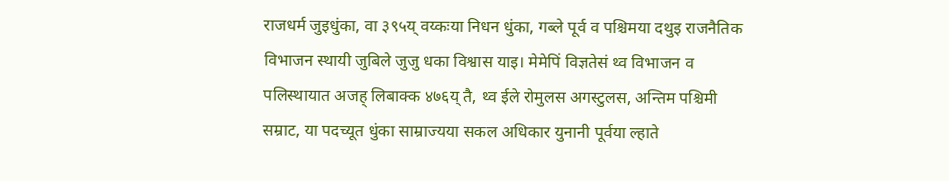राजधर्म जुइधुंका, वा ३९५य् वय्कःया निधन धुंका, गब्ले पूर्व व पश्चिमया दथुइ राजनैतिक विभाजन स्थायी जुबिले जुजु धका विश्वास याइ। मेमेपिं विज्ञतेसं थ्व विभाजन व पलिस्थायात अजह् लिबाक्क ४७६य् तै, थ्व ईले रोमुलस अगस्टुलस, अन्तिम पश्चिमी सम्राट, या पदच्यूत धुंका साम्राज्यया सकल अधिकार युनानी पूर्वया ल्हाते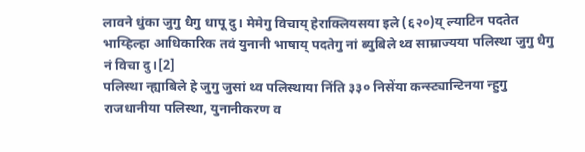लावने धुंका जुगु धैगु धापू दु। मेमेगु विचाय् हेराक्लियसया इले (६२०)य् ल्याटिन पदतेत भाय्हिल्हा आधिकारिक तवं युनानी भाषाय् पदतेगु नां ब्युबिले थ्व साम्राज्यया पलिस्था जुगु धैगु नं विचा दु।[2]
पलिस्था न्ह्याबिले हे जुगु जुसां थ्व पलिस्थाया निंति ३३० निसेंया कन्स्ट्यान्टिनया न्हुगु राजधानीया पलिस्था, युनानीकरण व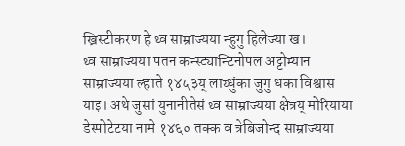ख्रिस्टीकरण हे थ्व साम्राज्यया न्हुगु हिलेज्या ख।
थ्व साम्राज्यया पतन कन्स्ट्यान्टिनोपल अट्टोम्यान साम्राज्यया ल्हाते १४५३य् लाय्धुंका जुगु धका विश्वास याइ। अथे जुसां युनानीतेसं थ्व साम्राज्यया क्षेत्रय् मोरियाया डेस्पोटेटया नामे १४६० तक्क व त्रेबिजोन्द साम्राज्यया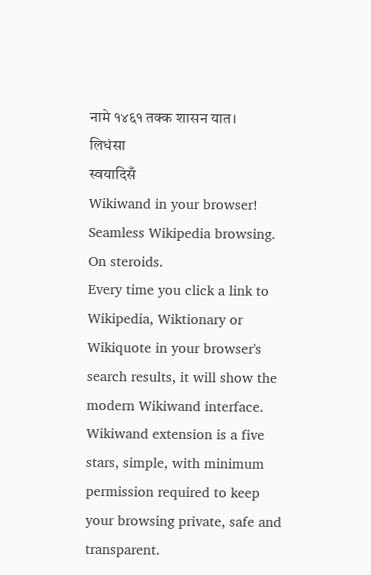नामे १४६१ तक्क शासन यात।
लिधंसा
स्वयादिसँ
Wikiwand in your browser!
Seamless Wikipedia browsing. On steroids.
Every time you click a link to Wikipedia, Wiktionary or Wikiquote in your browser's search results, it will show the modern Wikiwand interface.
Wikiwand extension is a five stars, simple, with minimum permission required to keep your browsing private, safe and transparent.